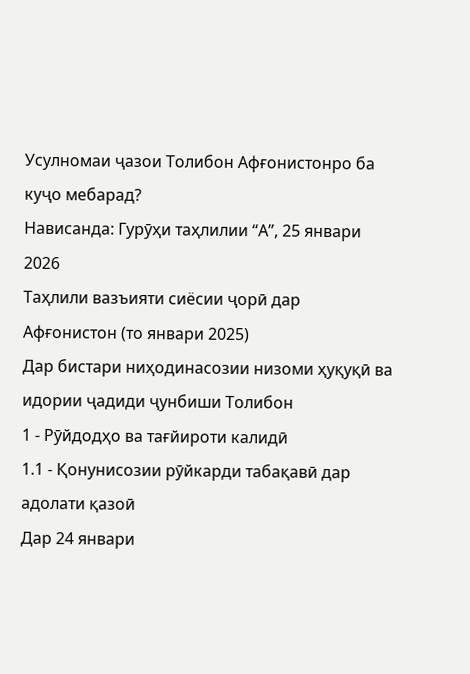Усулномаи ҷазои Толибон Афғонистонро ба куҷо мебарад?
Нависанда: Гурӯҳи таҳлилии “А”, 25 январи 2026
Таҳлили вазъияти сиёсии ҷорӣ дар Афғонистон (то январи 2025)
Дар бистари ниҳодинасозии низоми ҳуқуқӣ ва идории ҷадиди ҷунбиши Толибон
1 - Рӯйдодҳо ва тағйироти калидӣ
1.1 - Қонунисозии рӯйкарди табақавӣ дар адолати қазоӣ
Дар 24 январи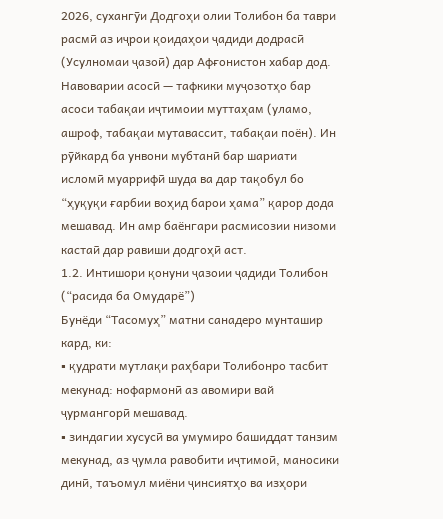2026, сухангӯи Додгоҳи олии Толибон ба таври расмӣ аз иҷрои қоидаҳои ҷадиди додрасӣ (Усулномаи ҷазоӣ) дар Афғонистон хабар дод. Навоварии асосӣ — тафкики муҷозотҳо бар асоси табақаи иҷтимоии муттаҳам (уламo, ашроф, табақаи мутавассит, табақаи поён). Ин рӯйкард ба унвони мубтанӣ бар шариати исломӣ муаррифӣ шуда ва дар тақобул бо “ҳуқуқи ғарбии воҳид барои ҳама” қарор дода мешавад. Ин амр баёнгари расмисозии низоми кастаӣ дар равиши додгоҳӣ аст.
1.2. Интишори қонуни ҷазоии ҷадиди Толибон (“расида ба Омударё”)
Бунёди “Тасомуҳ” матни санадеро мунташир кард, ки:
▪ қудрати мутлақи раҳбари Толибонро тасбит мекунад: нофармонӣ аз авомири вай ҷурмангорӣ мешавад.
▪ зиндагии хусусӣ ва умумиро башиддат танзим мекунад, аз ҷумла равобити иҷтимоӣ, маносики динӣ, таъомул миёни ҷинсиятҳо ва изҳори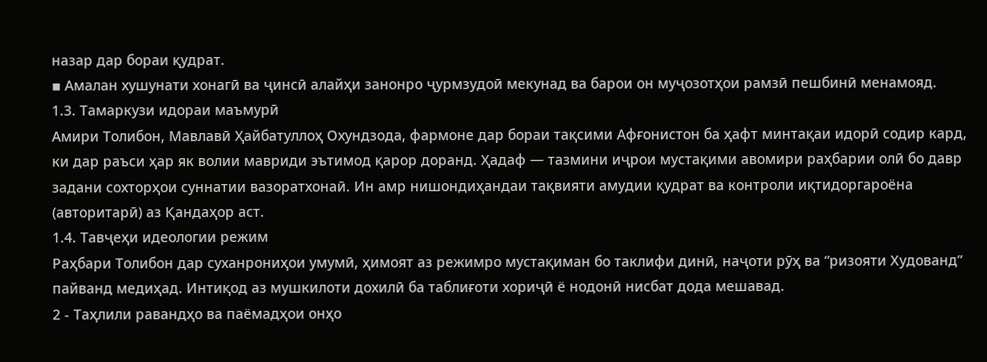назар дар бораи қудрат.
▪ Амалан хушунати хонагӣ ва ҷинсӣ алайҳи занонро ҷурмзудоӣ мекунад ва барои он муҷозотҳои рамзӣ пешбинӣ менамояд.
1.3. Тамаркузи идораи маъмурӣ
Амири Толибон, Мавлавӣ Ҳайбатуллоҳ Охундзода, фармоне дар бораи тақсими Афғонистон ба ҳафт минтақаи идорӣ содир кард, ки дар раъси ҳар як волии мавриди эътимод қарор доранд. Ҳадаф — тазмини иҷрои мустақими авомири раҳбарии олӣ бо давр задани сохторҳои суннатии вазоратхонаӣ. Ин амр нишондиҳандаи тақвияти амудии қудрат ва контроли иқтидоргароёна (авторитарӣ) аз Қандаҳор аст.
1.4. Тавҷеҳи идеологии режим
Раҳбари Толибон дар суханрониҳои умумӣ, ҳимоят аз режимро мустақиман бо таклифи динӣ, наҷоти рӯҳ ва “ризояти Худованд” пайванд медиҳад. Интиқод аз мушкилоти дохилӣ ба таблиғоти хориҷӣ ё нодонӣ нисбат дода мешавад.
2 - Таҳлили равандҳо ва паёмадҳои онҳо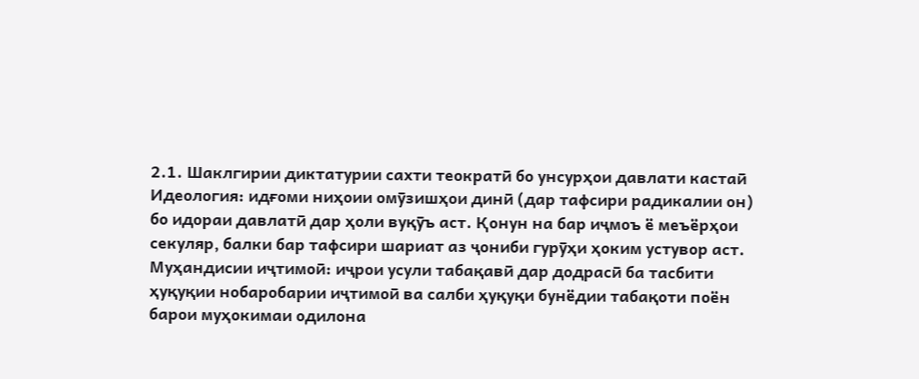2.1. Шаклгирии диктатурии сахти теократӣ бо унсурҳои давлати кастаӣ
Идеология: идғоми ниҳоии омӯзишҳои динӣ (дар тафсири радикалии он) бо идораи давлатӣ дар ҳоли вуқӯъ аст. Қонун на бар иҷмоъ ё меъёрҳои секуляр, балки бар тафсири шариат аз ҷониби гурӯҳи ҳоким устувор аст.
Муҳандисии иҷтимоӣ: иҷрои усули табақавӣ дар додрасӣ ба тасбити ҳуқуқии нобаробарии иҷтимоӣ ва салби ҳуқуқи бунёдии табақоти поён барои муҳокимаи одилона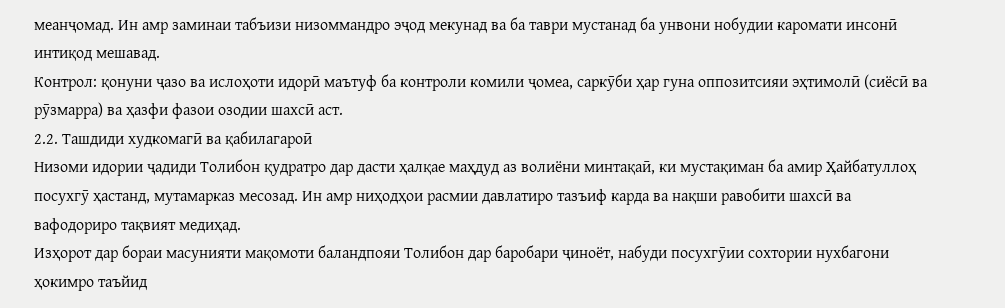меанҷомад. Ин амр заминаи табъизи низоммандро эҷод мекунад ва ба таври мустанад ба унвони нобудии каромати инсонӣ интиқод мешавад.
Контрол: қонуни ҷазо ва ислоҳоти идорӣ маътуф ба контроли комили ҷомеа, саркӯби ҳар гуна оппозитсияи эҳтимолӣ (сиёсӣ ва рӯзмарра) ва ҳазфи фазои озодии шахсӣ аст.
2.2. Ташдиди худкомагӣ ва қабилагароӣ
Низоми идории ҷадиди Толибон қудратро дар дасти ҳалқае маҳдуд аз волиёни минтақаӣ, ки мустақиман ба амир Ҳайбатуллоҳ посухгӯ ҳастанд, мутамарказ месозад. Ин амр ниҳодҳои расмии давлатиро тазъиф карда ва нақши равобити шахсӣ ва вафодориро тақвият медиҳад.
Изҳорот дар бораи масунияти мақомоти баландпояи Толибон дар баробари ҷиноёт, набуди посухгӯии сохтории нухбагони ҳокимро таъйид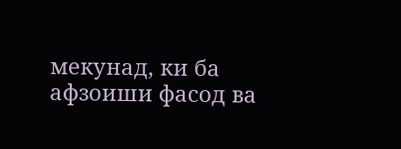мекунад, ки ба афзоиши фасод ва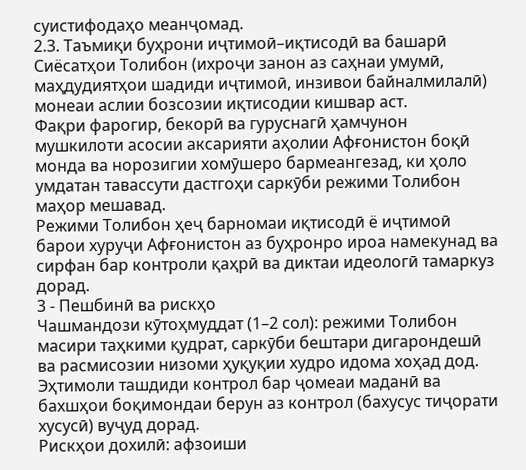суистифодаҳо меанҷомад.
2.3. Таъмиқи буҳрони иҷтимоӣ–иқтисодӣ ва башарӣ
Сиёсатҳои Толибон (ихроҷи занон аз саҳнаи умумӣ, маҳдудиятҳои шадиди иҷтимоӣ, инзивои байналмилалӣ) монеаи аслии бозсозии иқтисодии кишвар аст.
Фақри фарогир, бекорӣ ва гуруснагӣ ҳамчунон мушкилоти асосии аксарияти аҳолии Афғонистон боқӣ монда ва норозигии хомӯшеро бармеангезад, ки ҳоло умдатан тавассути дастгоҳи саркӯби режими Толибон маҳор мешавад.
Режими Толибон ҳеҷ барномаи иқтисодӣ ё иҷтимоӣ барои хуруҷи Афғонистон аз буҳронро ироа намекунад ва сирфан бар контроли қаҳрӣ ва диктаи идеологӣ тамаркуз дорад.
3 - Пешбинӣ ва рискҳо
Чашмандози кӯтоҳмуддат (1–2 сол): режими Толибон масири таҳкими қудрат, саркӯби бештари дигарондешӣ ва расмисозии низоми ҳуқуқии худро идома хоҳад дод. Эҳтимоли ташдиди контрол бар ҷомеаи маданӣ ва бахшҳои боқимондаи берун аз контрол (бахусус тиҷорати хусусӣ) вуҷуд дорад.
Рискҳои дохилӣ: афзоиши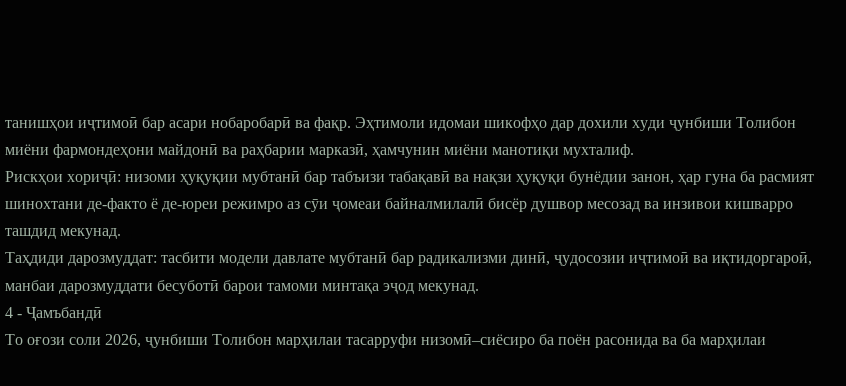танишҳои иҷтимоӣ бар асари нобаробарӣ ва фақр. Эҳтимоли идомаи шикофҳо дар дохили худи ҷунбиши Толибон миёни фармондеҳони майдонӣ ва раҳбарии марказӣ, ҳамчунин миёни манотиқи мухталиф.
Рискҳои хориҷӣ: низоми ҳуқуқии мубтанӣ бар табъизи табақавӣ ва нақзи ҳуқуқи бунёдии занон, ҳар гуна ба расмият шинохтани де-факто ё де-юреи режимро аз сӯи ҷомеаи байналмилалӣ бисёр душвор месозад ва инзивои кишварро ташдид мекунад.
Таҳдиди дарозмуддат: тасбити модели давлате мубтанӣ бар радикализми динӣ, ҷудосозии иҷтимоӣ ва иқтидоргароӣ, манбаи дарозмуддати бесуботӣ барои тамоми минтақа эҷод мекунад.
4 - Ҷамъбандӣ
То оғози соли 2026, ҷунбиши Толибон марҳилаи тасарруфи низомӣ–сиёсиро ба поён расонида ва ба марҳилаи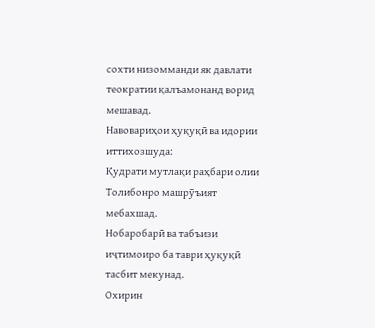сохти низомманди як давлати теократии қалъамонанд ворид мешавад.
Навовариҳои ҳуқуқӣ ва идории иттихозшуда:
Қудрати мутлақи раҳбари олии Толибонро машрӯъият мебахшад.
Нобаробарӣ ва табъизи иҷтимоиро ба таври ҳуқуқӣ тасбит мекунад.
Охирин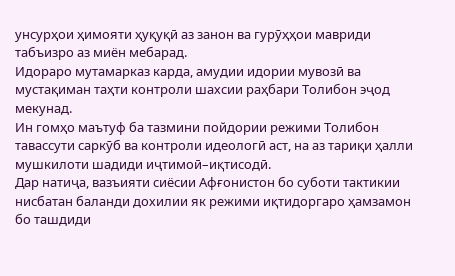унсурҳои ҳимояти ҳуқуқӣ аз занон ва гурӯҳҳои мавриди табъизро аз миён мебарад.
Идораро мутамарказ карда, амудии идории мувозӣ ва мустақиман таҳти контроли шахсии раҳбари Толибон эҷод мекунад.
Ин гомҳо маътуф ба тазмини пойдории режими Толибон тавассути саркӯб ва контроли идеологӣ аст, на аз тариқи ҳалли мушкилоти шадиди иҷтимоӣ–иқтисодӣ.
Дар натиҷа, вазъияти сиёсии Афғонистон бо суботи тактикии нисбатан баланди дохилии як режими иқтидоргаро ҳамзамон бо ташдиди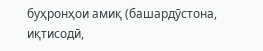буҳронҳои амиқ (башардӯстона, иқтисодӣ,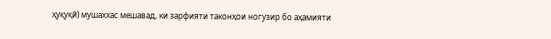ҳуқуқӣ) мушаххас мешавад, ки зарфияти таконҳои ногузир бо аҳамияти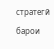стратегӣ барои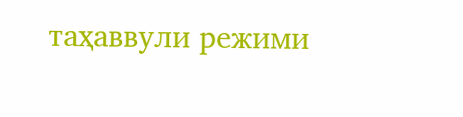таҳаввули режими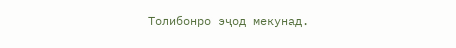Толибонро эҷод мекунад.